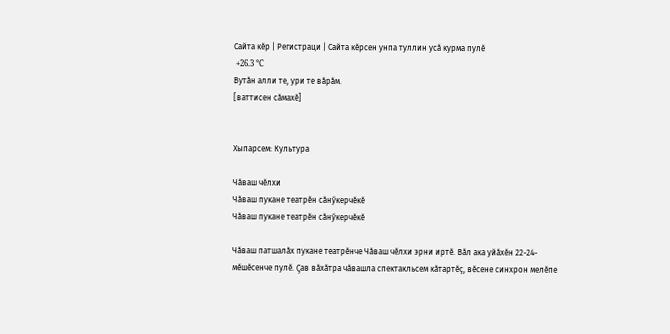Сайта кӗр | Регистраци | Сайта кӗрсен унпа туллин усӑ курма пулӗ
 +26.3 °C
Вутӑн алли те, ури те вӑрӑм.
[ваттисен сӑмахӗ]


Хыпарсем: Культура

Чӑваш чӗлхи
Чӑваш пукане театрӗн сӑнӳкерчӗкӗ
Чӑваш пукане театрӗн сӑнӳкерчӗкӗ

Чӑваш патшалӑх пукане театрӗнче Чӑваш чӗлхи эрни иртӗ. Вӑл ака уйӑхӗн 22-24-мӗшӗсенче пулӗ. Ҫав вӑхӑтра чӑвашла спектакльсем кӑтартӗҫ, вӗсене синхрон мелӗпе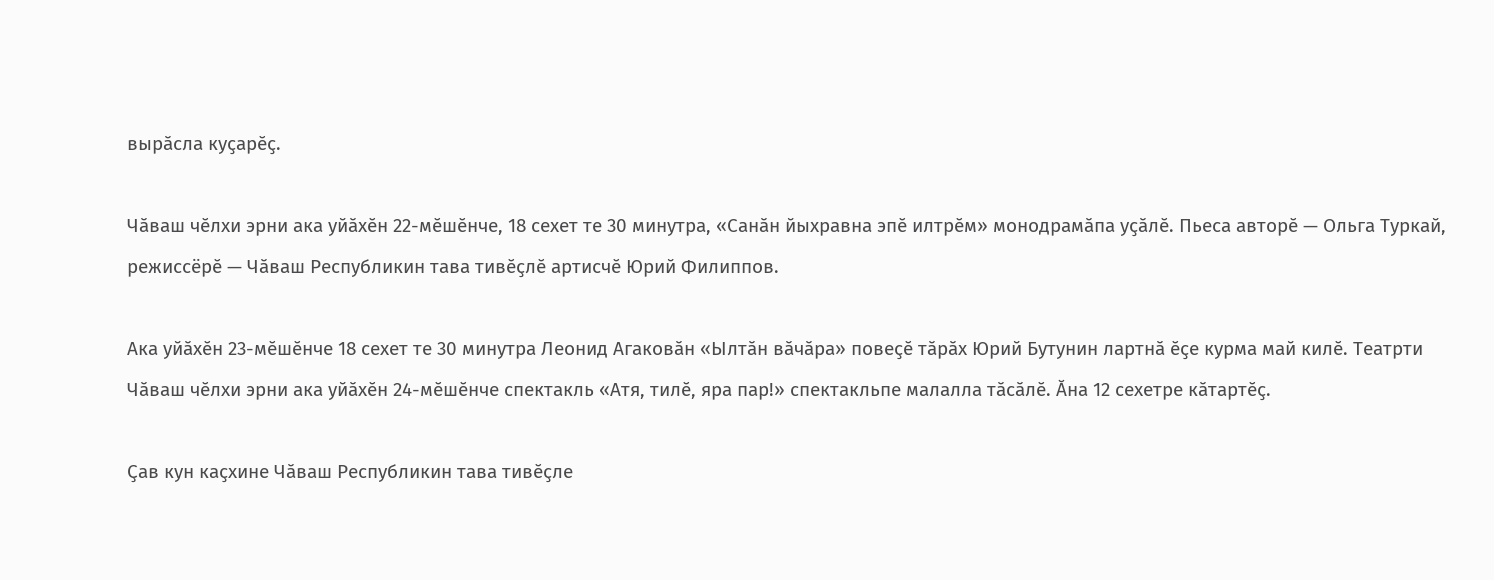вырӑсла куҫарӗҫ.

Чӑваш чӗлхи эрни ака уйӑхӗн 22-мӗшӗнче, 18 сехет те 30 минутра, «Санӑн йыхравна эпӗ илтрӗм» монодрамӑпа уҫӑлӗ. Пьеса авторӗ — Ольга Туркай, режиссёрӗ — Чӑваш Республикин тава тивӗҫлӗ артисчӗ Юрий Филиппов.

Ака уйӑхӗн 23-мӗшӗнче 18 сехет те 30 минутра Леонид Агаковӑн «Ылтӑн вӑчӑра» повеҫӗ тӑрӑх Юрий Бутунин лартнӑ ӗҫе курма май килӗ. Театрти Чӑваш чӗлхи эрни ака уйӑхӗн 24-мӗшӗнче спектакль «Атя, тилӗ, яра пар!» спектакльпе малалла тӑсӑлӗ. Ӑна 12 сехетре кӑтартӗҫ.

Ҫав кун каҫхине Чӑваш Республикин тава тивӗҫле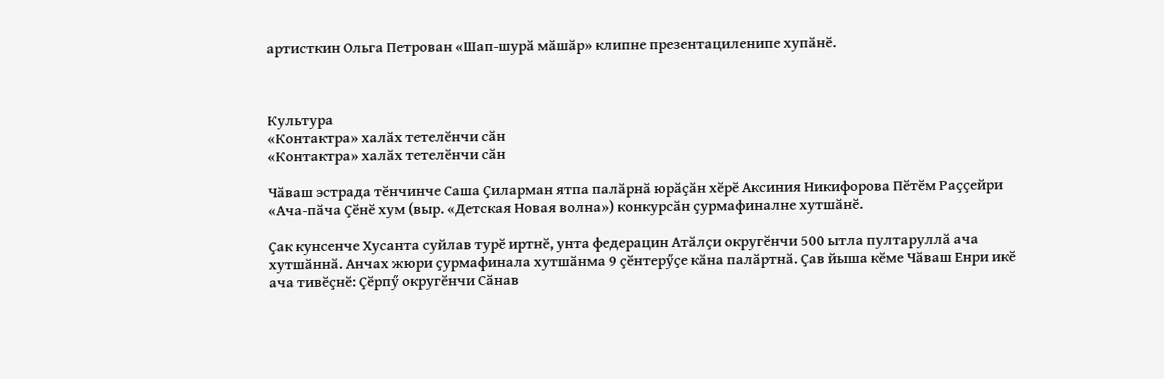артисткин Ольга Петрован «Шап-шурӑ мӑшӑр» клипне презентациленипе хупӑнӗ.



Культура
«Контактра» халӑх тетелӗнчи сӑн
«Контактра» халӑх тетелӗнчи сӑн

Чӑваш эстрада тӗнчинче Саша Ҫиларман ятпа палӑрнӑ юрӑҫӑн хӗрӗ Аксиния Никифорова Пӗтӗм Раҫҫейри «Ача-пӑча Ҫӗнӗ хум (выр. «Детская Новая волна») конкурсӑн ҫурмафиналне хутшӑнӗ.

Ҫак кунсенче Хусанта суйлав турӗ иртнӗ, унта федерацин Атӑлҫи округӗнчи 500 ытла пултаруллӑ ача хутшӑннӑ. Анчах жюри ҫурмафинала хутшӑнма 9 ҫӗнтерӳҫе кӑна палӑртнӑ. Ҫав йыша кӗме Чӑваш Енри икӗ ача тивӗҫнӗ: Ҫӗрпӳ округӗнчи Сӑнав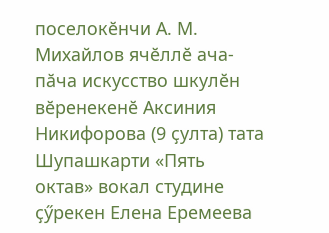поселокӗнчи А. М. Михайлов ячӗллӗ ача-пӑча искусство шкулӗн вӗренекенӗ Аксиния Никифорова (9 ҫулта) тата Шупашкарти «Пять октав» вокал студине ҫӳрекен Елена Еремеева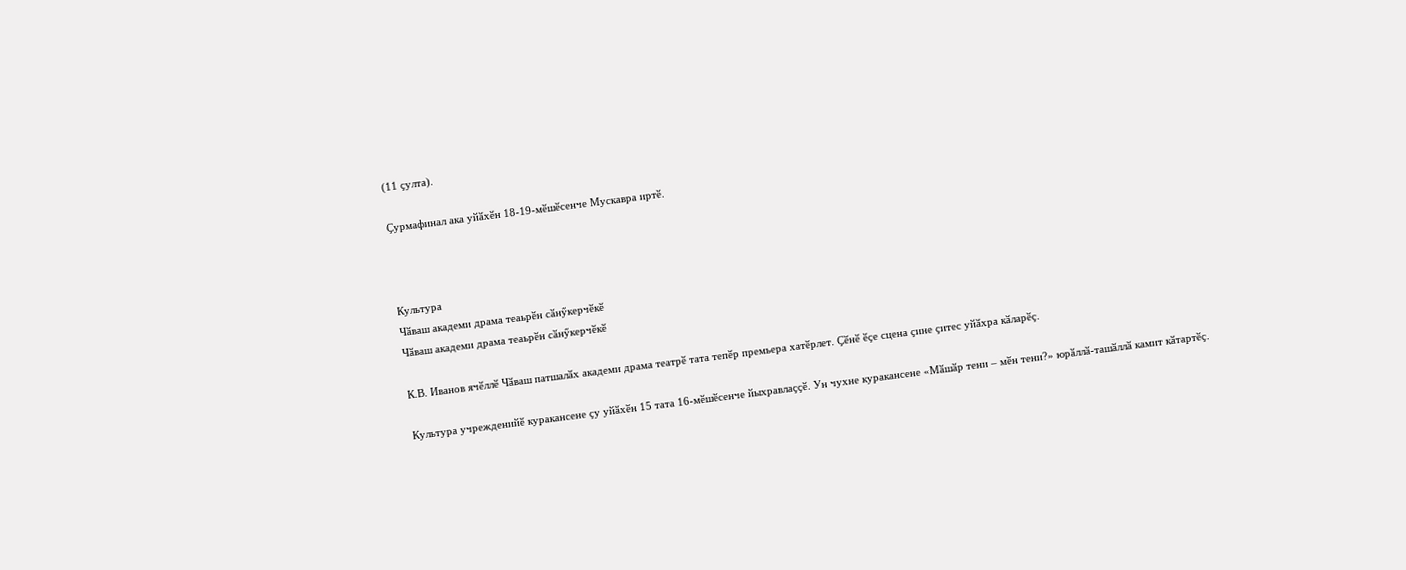(11 ҫулта).

Ҫурмафинал ака уйӑхӗн 18-19-мӗшӗсенче Мускавра иртӗ.



Культура
Чӑваш академи драма теаьрӗн сӑнӳкерчӗкӗ
Чӑваш академи драма теаьрӗн сӑнӳкерчӗкӗ

К.В. Иванов ячӗллӗ Чӑваш патшалӑх академи драма театрӗ тата тепӗр премьера хатӗрлет. Ҫӗнӗ ӗҫе сцена ҫине ҫитес уйӑхра кӑларӗҫ.

Культура учрежденийӗ куракансене ҫу уйӑхӗн 15 тата 16-мӗшӗсенче йыхравлаҫҫӗ. Ун чухне куракансене «Мӑшӑр тени – мӗн тени?» юрӑллӑ-ташӑллӑ камит кӑтартӗҫ.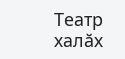Театр халӑх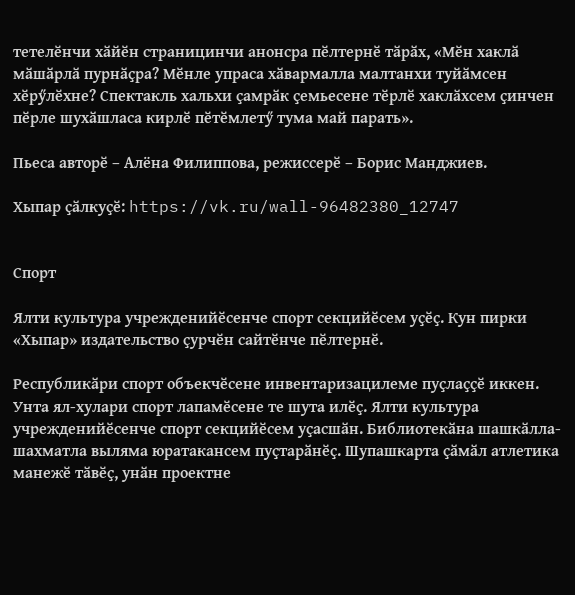тетелӗнчи хӑйӗн страницинчи анонсра пӗлтернӗ тӑрӑх, «Мӗн хаклӑ мӑшӑрлӑ пурнӑҫра? Мӗнле упраса хӑвармалла малтанхи туйӑмсен хӗрӳлӗхне? Спектакль хальхи ҫамрӑк ҫемьесене тӗрлӗ хаклӑхсем ҫинчен пӗрле шухӑшласа кирлӗ пӗтӗмлетӳ тума май парать».

Пьеса авторӗ – Алёна Филиппова, режиссерӗ – Борис Манджиев.

Хыпар ҫӑлкуҫӗ: https://vk.ru/wall-96482380_12747


Спорт

Ялти культура учрежденийӗсенче спорт секцийӗсем уҫӗҫ. Кун пирки «Хыпар» издательство ҫурчӗн сайтӗнче пӗлтернӗ.

Республикӑри спорт объекчӗсене инвентаризацилеме пуҫлаҫҫӗ иккен. Унта ял-хулари спорт лапамӗсене те шута илӗҫ. Ялти культура учрежденийӗсенче спорт секцийӗсем уҫасшӑн. Библиотекӑна шашкӑлла-шахматла выляма юратакансем пуҫтарӑнӗҫ. Шупашкарта ҫӑмӑл атлетика манежӗ тӑвӗҫ, унӑн проектне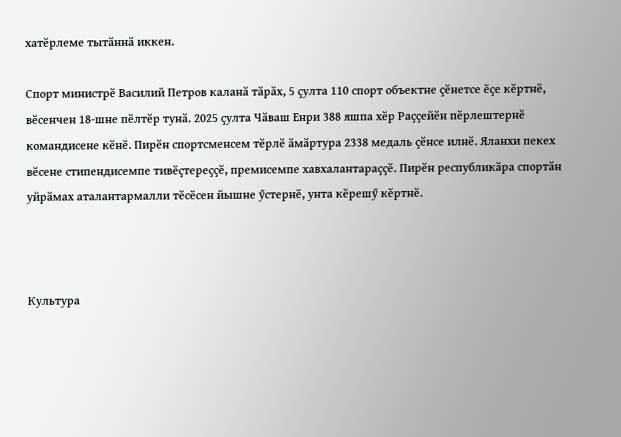хатӗрлеме тытӑннӑ иккен.

Спорт министрӗ Василий Петров каланӑ тӑрӑх, 5 ҫулта 110 спорт объектне ҫӗнетсе ӗҫе кӗртнӗ, вӗсенчен 18-шне пӗлтӗр тунӑ. 2025 ҫулта Чӑваш Енри 388 яшпа хӗр Раҫҫейӗн пӗрлештернӗ командисене кӗнӗ. Пирӗн спортсменсем тӗрлӗ ӑмӑртура 2338 медаль ҫӗнсе илнӗ. Яланхи пекех вӗсене стипендисемпе тивӗҫтереҫҫӗ, премисемпе хавхалантараҫҫӗ. Пирӗн республикӑра спортӑн уйрӑмах аталантармалли тӗсӗсен йышне ӳстернӗ, унта кӗрешӳ кӗртнӗ.



Культура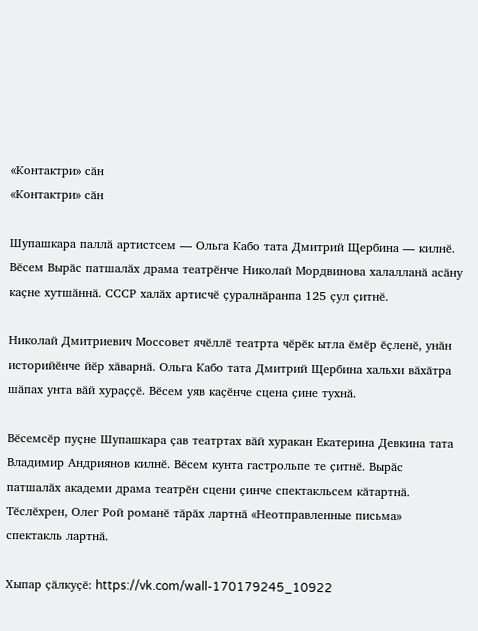«Контактри» сӑн
«Контактри» сӑн

Шупашкара паллӑ артистсем — Ольга Кабо тата Дмитрий Щербина — килнӗ. Вӗсем Вырӑс патшалӑх драма театрӗнче Николай Мордвинова халалланӑ асӑну каҫне хутшӑннӑ. СССР халӑх артисчӗ ҫуралнӑранпа 125 ҫул ҫитнӗ.

Николай Дмитриевич Моссовет ячӗллӗ театрта чӗрӗк ытла ӗмӗр ӗҫленӗ, унӑн историйӗнче йӗр хӑварнӑ. Ольга Кабо тата Дмитрий Щербина хальхи вӑхӑтра шӑпах унта вӑй хураҫҫӗ. Вӗсем уяв каҫӗнче сцена ҫине тухнӑ.

Вӗсемсӗр пуҫне Шупашкара ҫав театртах вӑй хуракан Екатерина Девкина тата Владимир Андриянов килнӗ. Вӗсем кунта гастрольпе те ҫитнӗ. Вырӑс патшалӑх академи драма театрӗн сцени ҫинче спектакльсем кӑтартнӑ. Тӗслӗхрен, Олег Рой романӗ тӑрӑх лартнӑ «Неотправленные письма» спектакль лартнӑ.

Хыпар ҫӑлкуҫӗ: https://vk.com/wall-170179245_10922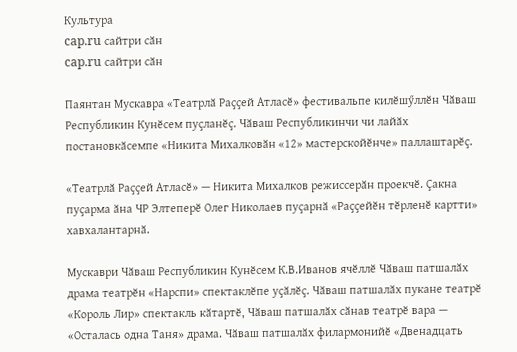Культура
cap.ru сайтри сӑн
cap.ru сайтри сӑн

Паянтан Мускавра «Театрлӑ Раҫҫей Атласӗ» фестивальпе килӗшӳллӗн Чӑваш Республикин Кунӗсем пуҫланӗҫ. Чӑваш Республикинчи чи лайӑх постановкӑсемпе «Никита Михалковӑн «12» мастерскойӗнче» паллаштарӗҫ.

«Театрлӑ Раҫҫей Атласӗ» — Никита Михалков режиссерӑн проекчӗ. Ҫакна пуҫарма ӑна ЧР Элтеперӗ Олег Николаев пуҫарнӑ «Раҫҫейӗн тӗрленӗ картти» хавхалантарнӑ.

Мускаври Чӑваш Республикин Кунӗсем К.В.Иванов ячӗллӗ Чӑваш патшалӑх драма театрӗн «Нарспи» спектаклӗпе уҫӑлӗҫ. Чӑваш патшалӑх пукане театрӗ «Король Лир» спектакль кӑтартӗ, Чӑваш патшалӑх сӑнав театрӗ вара — «Осталась одна Таня» драма. Чӑваш патшалӑх филармонийӗ «Двенадцать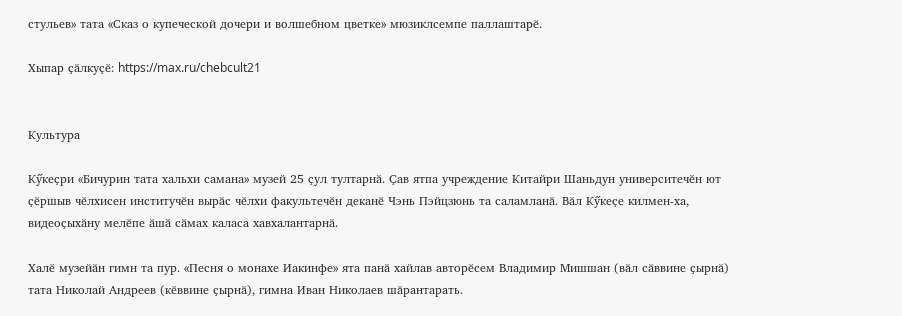стульев» тата «Сказ о купеческой дочери и волшебном цветке» мюзиклсемпе паллаштарӗ.

Хыпар ҫӑлкуҫӗ: https://max.ru/chebcult21


Культура

Кӳкеҫри «Бичурин тата хальхи самана» музей 25 ҫул тултарнӑ. Ҫав ятпа учреждение Китайри Шаньдун университечӗн ют ҫӗршыв чӗлхисен институчӗн вырӑс чӗлхи факультечӗн деканӗ Чэнь Пэйцзюнь та саламланӑ. Вӑл Кӳкеҫе килмен-ха, видеоҫыхӑну мелӗпе ӑшӑ сӑмах каласа хавхалантарнӑ.

Халӗ музейӑн гимн та пур. «Песня о монахе Иакинфе» ята панӑ хайлав авторӗсем Владимир Мишшан (вӑл сӑввине ҫырнӑ) тата Николай Андреев (кӗввине ҫырнӑ), гимна Иван Николаев шӑрантарать.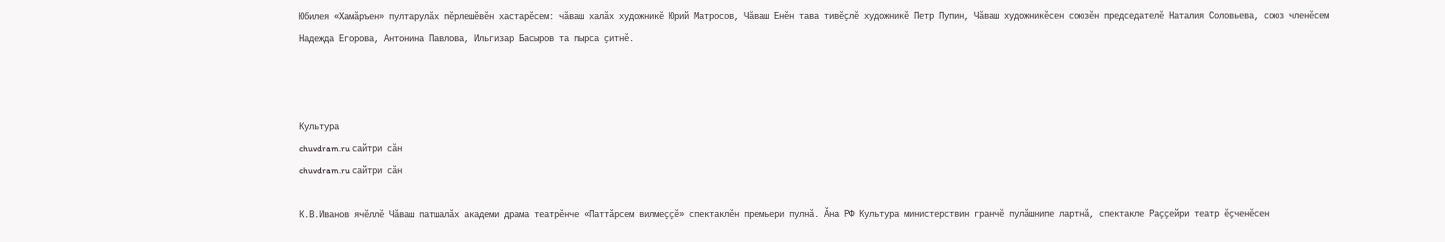Юбилея «Хамӑръен» пултарулӑх пӗрлешӗвӗн хастарӗсем: чӑваш халӑх художникӗ Юрий Матросов, Чӑваш Енӗн тава тивӗҫлӗ художникӗ Петр Пупин, Чӑваш художникӗсен союзӗн председателӗ Наталия Соловьева, союз членӗсем Надежда Егорова, Антонина Павлова, Ильгизар Басыров та пырса ҫитнӗ.



Культура
chuvdram.ru сайтри сӑн
chuvdram.ru сайтри сӑн

К.В.Иванов ячӗллӗ Чӑваш патшалӑх академи драма театрӗнче «Паттӑрсем вилмеҫҫӗ» спектаклӗн премьери пулнӑ. Ӑна РФ Культура министерствин гранчӗ пулӑшнипе лартнӑ, спектакле Раҫҫейри театр ӗҫченӗсен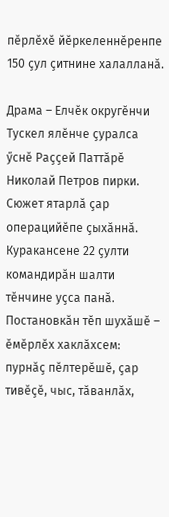пӗрлӗхӗ йӗркеленнӗренпе 150 ҫул ҫитнине халалланӑ.

Драма – Елчӗк округӗнчи Тускел ялӗнче ҫуралса ӳснӗ Раҫҫей Паттӑрӗ Николай Петров пирки. Сюжет ятарлӑ ҫар операцийӗпе ҫыхӑннӑ. Куракансене 22 ҫулти командирӑн шалти тӗнчине уҫса панӑ. Постановкӑн тӗп шухӑшӗ – ӗмӗрлӗх хаклӑхсем: пурнӑҫ пӗлтерӗшӗ, ҫар тивӗҫӗ, чыс, тӑванлӑх,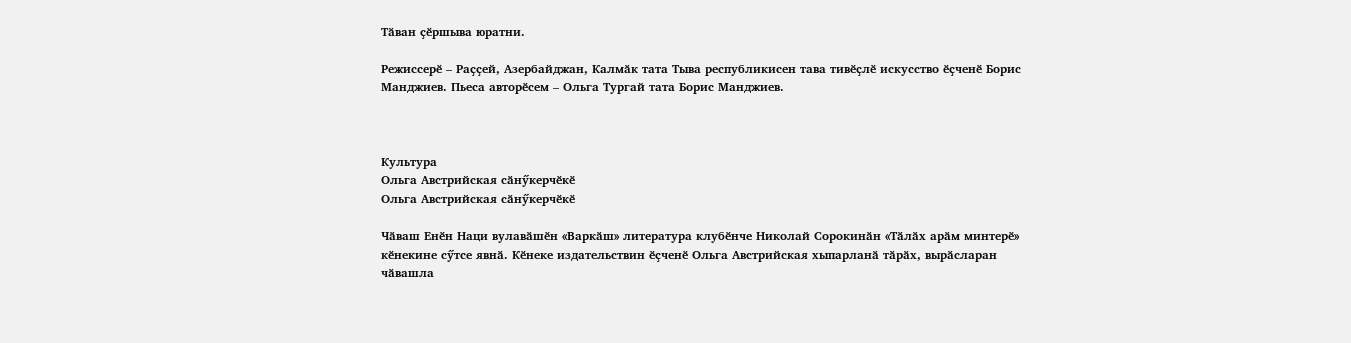Тӑван ҫӗршыва юратни.

Режиссерӗ – Раҫҫей, Азербайджан, Калмӑк тата Тыва республикисен тава тивӗҫлӗ искусство ӗҫченӗ Борис Манджиев. Пьеса авторӗсем – Ольга Тургай тата Борис Манджиев.



Культура
Ольга Австрийская сӑнӳкерчӗкӗ
Ольга Австрийская сӑнӳкерчӗкӗ

Чӑваш Енӗн Наци вулавӑшӗн «Варкӑш» литература клубӗнче Николай Сорокинӑн «Тӑлӑх арӑм минтерӗ» кӗнекине сӳтсе явнӑ. Кӗнеке издательствин ӗҫченӗ Ольга Австрийская хыпарланӑ тӑрӑх, вырӑсларан чӑвашла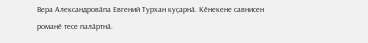Вера Александровӑпа Евгений Турхан куҫарнӑ. Кӗнекене савнисен романӗ тесе палӑртнӑ.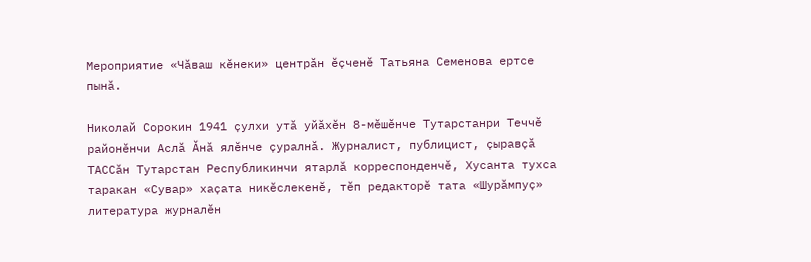Мероприятие «Чӑваш кӗнеки» центрӑн ӗҫченӗ Татьяна Семенова ертсе пынӑ.

Николай Сорокин 1941 ҫулхи утӑ уйӑхӗн 8-мӗшӗнче Тутарстанри Теччӗ районӗнчи Аслӑ Ӑнӑ ялӗнче ҫуралнӑ. Журналист, публицист, ҫыравҫӑ ТАССӑн Тутарстан Республикинчи ятарлӑ корреспонденчӗ, Хусанта тухса таракан «Сувар» хаҫата никӗслекенӗ, тӗп редакторӗ тата «Шурӑмпуҫ» литература журналӗн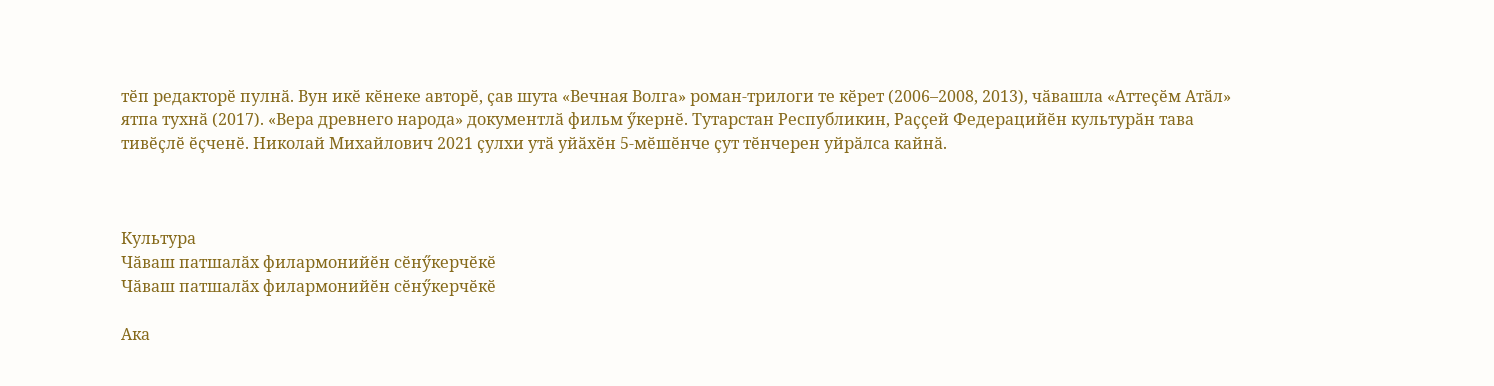тӗп редакторӗ пулнӑ. Вун икӗ кӗнеке авторӗ, ҫав шута «Вечная Волга» роман-трилоги те кӗрет (2006–2008, 2013), чӑвашла «Аттеҫӗм Атӑл» ятпа тухнӑ (2017). «Вера древнего народа» документлӑ фильм ӳкернӗ. Тутарстан Республикин, Раҫҫей Федерацийӗн культурӑн тава тивӗҫлӗ ӗҫченӗ. Николай Михайлович 2021 ҫулхи утӑ уйӑхӗн 5-мӗшӗнче ҫут тӗнчерен уйрӑлса кайнӑ.



Культура
Чӑваш патшалӑх филармонийӗн сӗнӳкерчӗкӗ
Чӑваш патшалӑх филармонийӗн сӗнӳкерчӗкӗ

Ака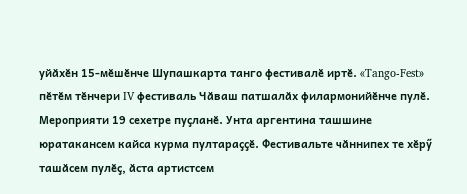уйӑхӗн 15-мӗшӗнче Шупашкарта танго фестивалӗ иртӗ. «Tango-Fest» пӗтӗм тӗнчери IV фестиваль Чӑваш патшалӑх филармонийӗнче пулӗ. Мероприяти 19 сехетре пуҫланӗ. Унта аргентина ташшине юратакансем кайса курма пултараҫҫӗ. Фестивальте чӑннипех те хӗрӳ ташӑсем пулӗҫ, ӑста артистсем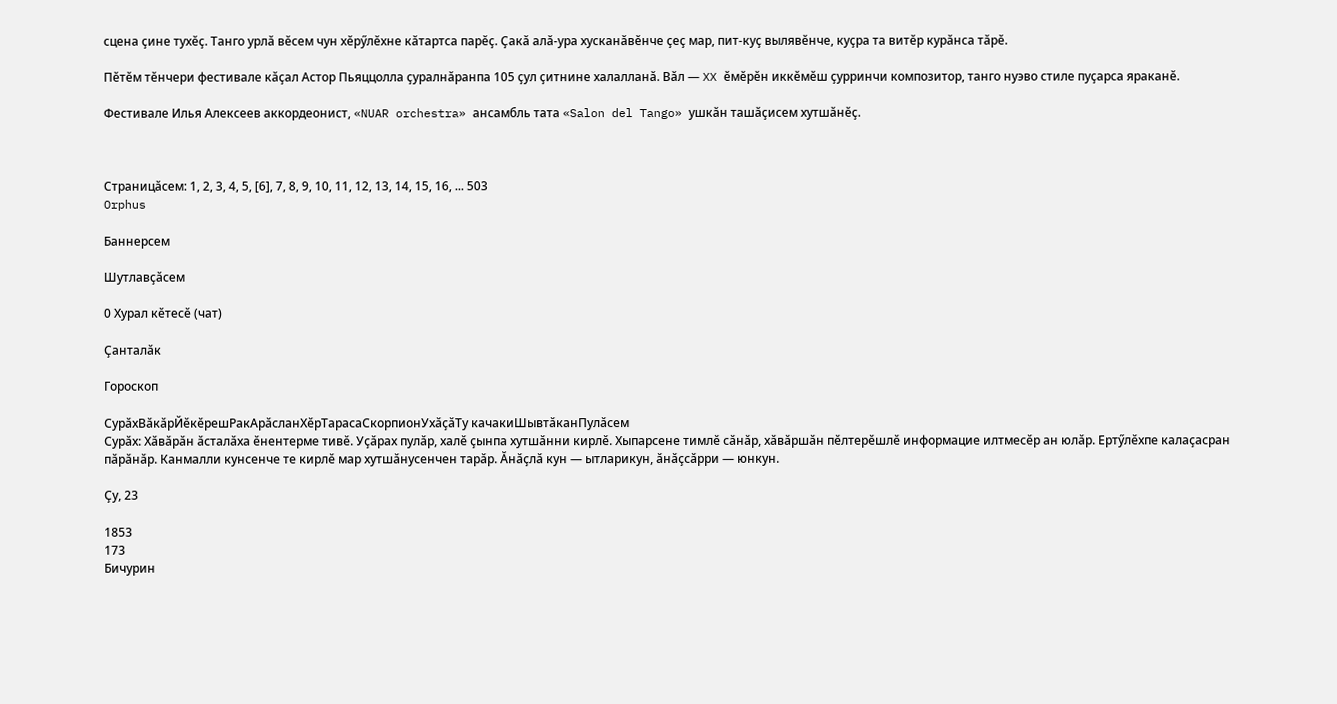сцена ҫине тухӗҫ. Танго урлӑ вӗсем чун хӗрӳлӗхне кӑтартса парӗҫ. Ҫакӑ алӑ-ура хусканӑвӗнче ҫеҫ мар, пит-куҫ вылявӗнче, куҫра та витӗр курӑнса тӑрӗ.

Пӗтӗм тӗнчери фестивале кӑҫал Астор Пьяццолла ҫуралнӑранпа 105 ҫул ҫитнине халалланӑ. Вӑл — XX ӗмӗрӗн иккӗмӗш ҫурринчи композитор, танго нуэво стиле пуҫарса яраканӗ.

Фестивале Илья Алексеев аккордеонист, «NUAR orchestra» ансамбль тата «Salon del Tango» ушкӑн ташӑҫисем хутшӑнӗҫ.



Страницӑсем: 1, 2, 3, 4, 5, [6], 7, 8, 9, 10, 11, 12, 13, 14, 15, 16, ... 503
Orphus

Баннерсем

Шутлавҫӑсем

0 Хурал кӗтесӗ (чат)

Ҫанталӑк

Гороскоп

СурӑхВӑкӑрЙӗкӗрешРакАрӑсланХӗрТарасаСкорпионУхӑҫӑТу качакиШывтӑканПулӑсем
Сурӑх: Хӑвӑрӑн ӑсталӑха ӗнентерме тивӗ. Уҫӑрах пулӑр, халӗ ҫынпа хутшӑнни кирлӗ. Хыпарсене тимлӗ сӑнӑр, хӑвӑршӑн пӗлтерӗшлӗ информацие илтмесӗр ан юлӑр. Ертӳлӗхпе калаҫасран пӑрӑнӑр. Канмалли кунсенче те кирлӗ мар хутшӑнусенчен тарӑр. Ӑнӑҫлӑ кун — ытларикун, ӑнӑҫсӑрри — юнкун.

Ҫу, 23

1853
173
Бичурин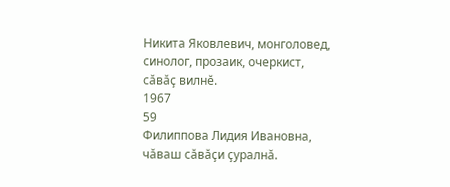Никита Яковлевич, монголовед, синолог, прозаик, очеркист, сӑвӑҫ вилнӗ.
1967
59
Филиппова Лидия Ивановна, чӑваш сӑвӑҫи ҫуралнӑ.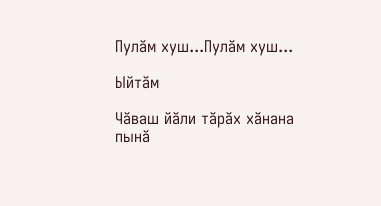Пулӑм хуш...Пулӑм хуш...

Ыйтӑм

Чӑваш йӑли тӑрӑх хӑнана пынӑ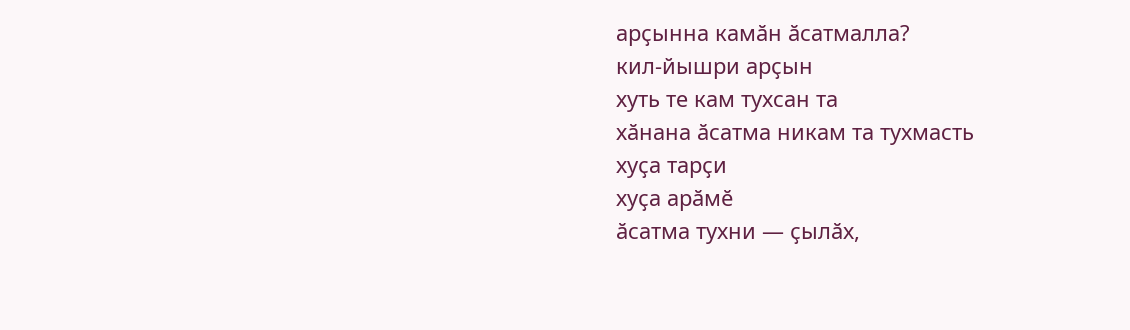арҫынна камӑн ӑсатмалла?
кил-йышри арҫын
хуть те кам тухсан та
хӑнана ӑсатма никам та тухмасть
хуҫа тарҫи
хуҫа арӑмӗ
ӑсатма тухни — ҫылӑх,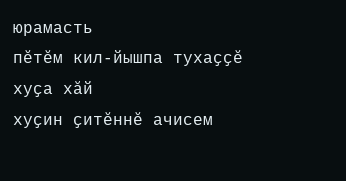юрамасть
пӗтӗм кил-йышпа тухаҫҫӗ
хуҫа хӑй
хуҫин ҫитӗннӗ ачисем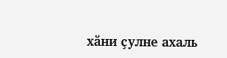хӑни ҫулне ахаль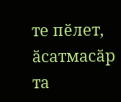те пӗлет, ӑсатмасӑр та